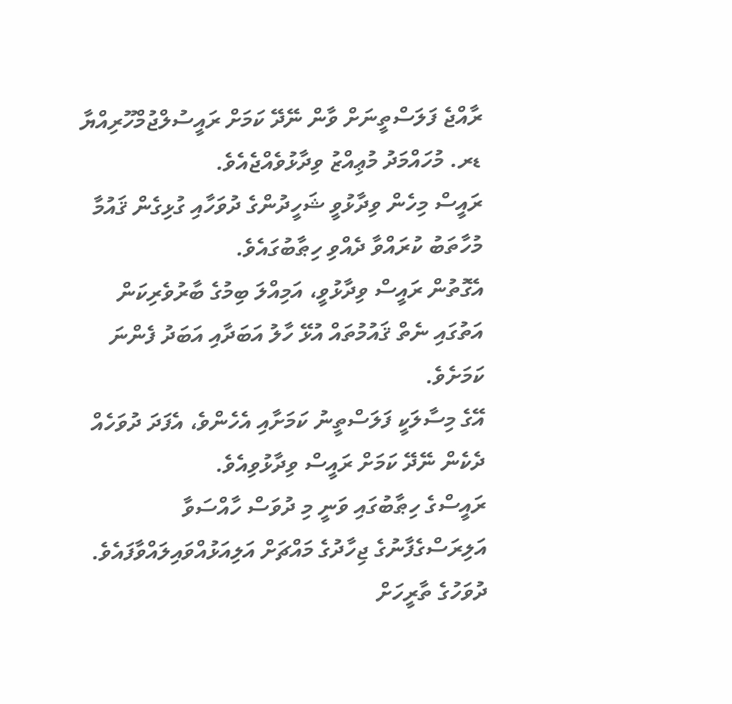ރާއްޖެ ފަލަސްތީނަށް ވާން ނޭދޭ ކަމަށް ރައީސުލްޖުމްހޫރިއްޔާ ޑރ. މުހައްމަދު މުޢިއްޒު ވިދާޅުވެއްޖެއެވެ.
ރައީސް މިހެން ވިދާޅުވީ ޝަހީދުންގެ ދުވަހާއި ގުޅިގެން ޤައުމާ މުހާތަބު ކުރައްވާ ދެއްވި ހިޠާބުގައެވެ.
އެގޮތުން ރައީސް ވިދާޅުވީ، އަމިއްލަ ބިމުގެ ބާރުވެރިކަން އަތުގައި ނެތް ޤައުމުތައް އުޅޭ ހާލު އަބަދާއި އަބަދު ފެންނަ ކަމަށެވެ.
އޭގެ މިސާލަކީ ފަލަސްތީނު ކަމަށާއި އެހެންވެ، އެފަދަ ދުވަހެއް ދެކެން ނޭދޭ ކަމަށް ރައީސް ވިދާޅުވިއެވެ.
ރައީސްގެ ހިޠާބުގައި ވަނީ މި ދުވަސް ހާއްސަވާ އަލިރަސްގެފާނުގެ ޖިހާދުގެ މައްޗަށް އަލިއަޅުއްވައިލައްވާފައެވެ.
ދުވަހުގެ ތާރީހަށް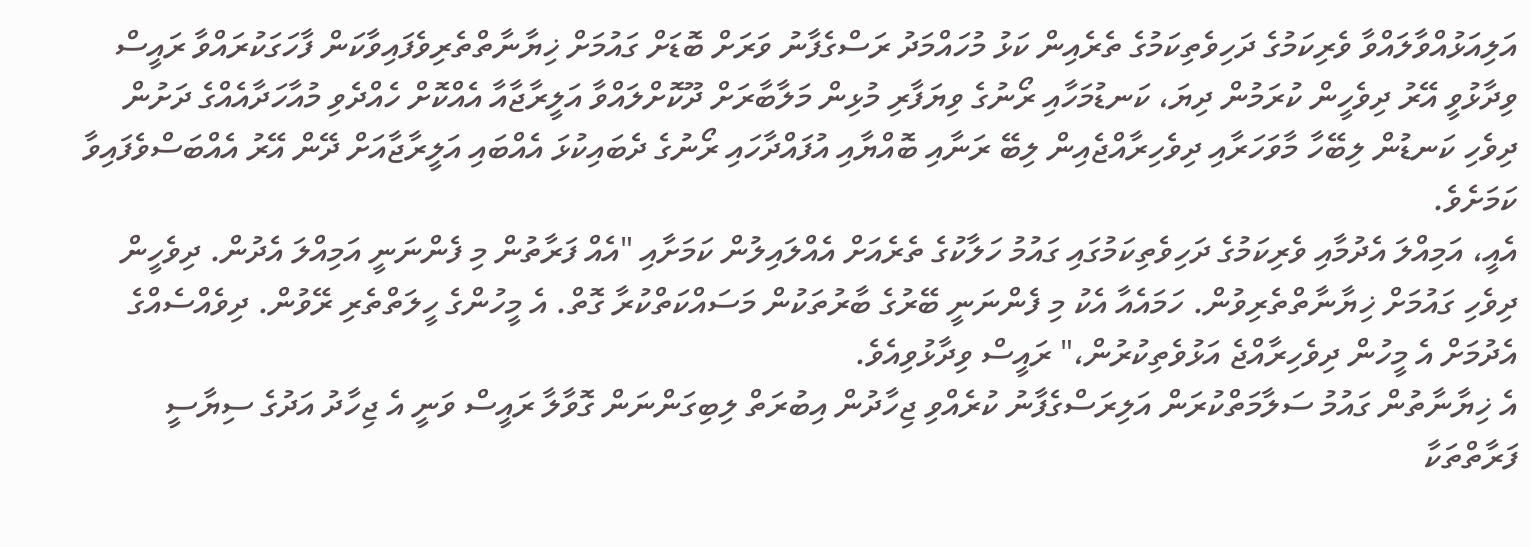އަލިއަޅުއްވާލައްވާ ވެރިކަމުގެ ދަހިވެތިކަމުގެ ތެރެއިން ކަޅު މުހައްމަދު ރަސްގެފާނު ވަރަށް ބޮޑަށް ގައުމަށް ޚިޔާނާތްތެރިވެފައިވާކަން ފާހަގަކުރައްވާ ރައީސް ވިދާޅުވީ އޭރު ދިވެހީން ކުރަމުން ދިޔަ، ކަނޑުމަހާއި ރޯނުގެ ވިޔަފާރި މުޅިން މަލާބާރަށް ދޫކޮށްލައްވާ އަލީރާޖާއާ އެއްކޮށް ހެއްދެވި މުއާހަދާއެއްގެ ދަށުން ދިވެހި ކަނޑުން ލިބޭހާ މާވަހަރާއި ދިވެހިރާއްޖެއިން ލިބޭ ރަނާއި ބޮއްޔާއި އުފައްދާހައި ރޯނުގެ ދެބައިކުޅަ އެއްބައި އަލީރާޖާއަށް ދޭން އޭރު އެއްބަސްވެފައިވާ ކަމަށެވެ.
އެއީ، އަމިއްލަ އެދުމާއި ވެރިކަމުގެ ދަހިވެތިކަމުގައި ގައުމު ހަލާކުގެ ތެރެއަށް އެއްލައިލުން ކަމަށާއި "އެއް ފަރާތުން މި ފެންނަނީ އަމިއްލަ އެދުން. ދިވެހީން ދިވެހި ގައުމަށް ޚިޔާނާތްތެރިވުން. ހަމައެއާ އެކު މި ފެންނަނީ ބޭރުގެ ބާރުތަކުން މަސައްކަތްކުރާ ގޮތް. އެ މީހުންގެ ހީލަތްތެރި ރޭވުން. ދިވެއްސެއްގެ އެދުމަށް އެ މީހުން ދިވެހިރާއްޖެ އަޅުވެތިކުރުން،" ރައީސް ވިދާޅުވިއެވެ.
އެ ޚިޔާނާތުން ގައުމު ސަލާމަތްކުރަން އަލިރަސްގެފާނު ކުރެއްވި ޖިހާދުން އިބުރަތް ލިބިގަންނަން ގޮވާލާ ރައީސް ވަނީ އެ ޖިހާދު އަދުގެ ސިޔާސީ ފަރާތްތަކާ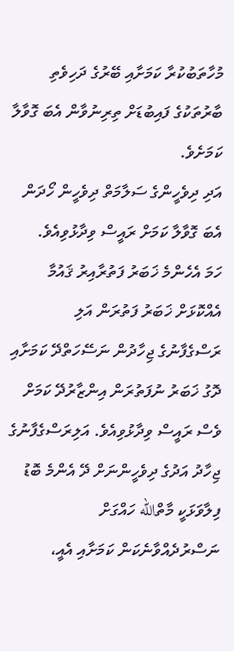މުހާތަބުކުރާ ކަމަށާއި ބޭރުގެ ދަހިވެތި ބާރުތަކުގެ ފައިބުޑަށް ތިރިނުވާން އެބަ ގޮވާލާ ކަމަށެވެ.
އަދި ދިވެހީންގެ ސަލާމަތް ދިވެހީން ހޯދަން އެބަ ގޮވާލާ ކަމަށް ރައީސް ވިދާޅުވިއެވެ.
ހަމަ އެހެންމެ ޚަބަރު ފަތުރާއިރު ޤައުމާ އެއްކޮޅަށް ޚަބަރު ފަތުރަން އަލި ރަސްގެފާނުގެ ޖިހާދުން ނަސޭހަތްދޭ ކަމަށާއި ދޮގު ޚަބަރު ނުފަތުރަން އިންޒާރުދޭ ކަމަށް ވެސް ރައީސް ވިދާޅުވިއެވެ. އަލިރަސްގެފާނުގެ ޖިހާދު އަދުގެ ދިވެހީންނަށް ދޭ އެންމެ ބޮޑު ފިލާވަޅަކީ މާތްالله ހައްގަށް ނަސްރުދެއްވާނެކަން ކަމަށާއި އެއީ،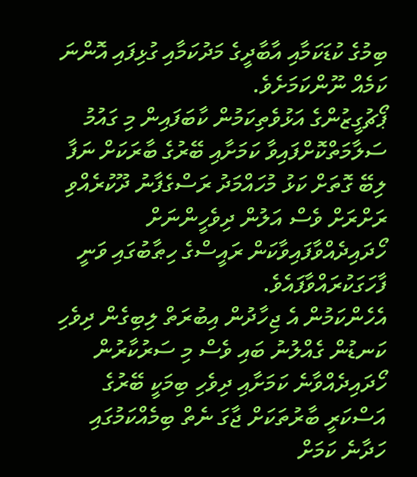ބިމުގެ ކުޑަކަމާއި އާބާދީގެ މަދުކަމާއި ގުޅިފައި އޮންނަ ކަމެއް ނޫންކަމަށެވެ.
ޕޯޗުގީޒުންގެ އަޅުވެތިކަމުން ކާބަފައިން މި ގައުމު ސަލާމަތްކޮށްފައިވާ ކަމަށާއި ބޭރުގެ ބާރަކަށް ނަފާ ލިބޭ ގޮތަށް ކަޅު މުހައްމަދު ރަސްގެފާނު ދޫކުރެއްވި ރަށްރަށް ވެސް އަލުން ދިވެހީންނަށް ހޯދައިދެއްވާފައިވާކަން ރައީސްގެ ހިޠާބުގައި ވަނީ ފާހަގަކުރައްވާފައެވެ.
އެހެންކަމުން އެ ޖިހާދުން އިބުރަތް ލިބިގެން ދިވެހި ކަނޑުން ގެއްލުނު ބައި ވެސް މި ސަރުކާރުން ހޯދައިދެއްވާނެ ކަމަށާއި ދިވެހި ބިމަކީ ބޭރުގެ އަސްކަރީ ބާރުތަކަށް ޖާގަ ނެތް ބިމެއްކަމުގައި ހަދާނެ ކަމަށް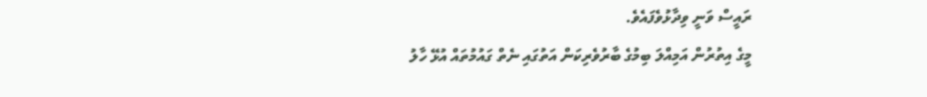ރައީސް ވަނީ ވިދާޅުވެފައެވެ.
މީގެ އިތުރުން އަމިއްލަ ބިމުގެ ބާރުވެރިކަން އަތުގައި ނެތް ގައުމުތައް އުޅޭ ހާލު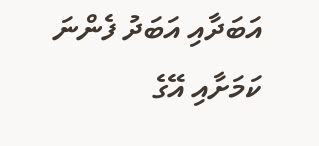އަބަދާއި އަބަދު ފެންނަ ކަމަށާއި އޭގެ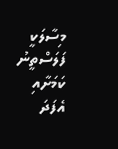މިސާލަކީ ފަލަސްތީނު ކަމަށާއި އެފަދަ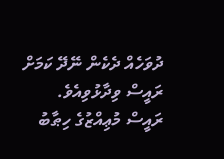ދުވަހެއް ދެކެން ނޭދޭ ކަމަށް ރައީސް ވިދާޅުވިއެވެ.
ރައީސް މުޢިއްޒުގެ ހިޠާބު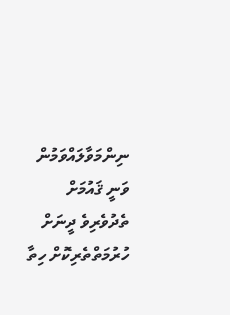ނިންމަވާލައްވަމުން ވަނީ ޤައުމަށް ތެދުވެރިވެ ދީނަށް ހުރުމަތްތެރިކޮށް ހިތާ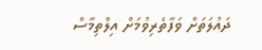ދައުލަތަށް ވަފާތެރިވުމަށް އިލްތިމާސް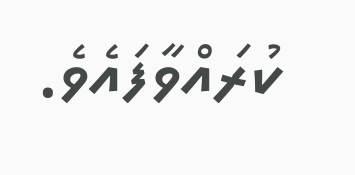ކުރައްވާފައެވެ.